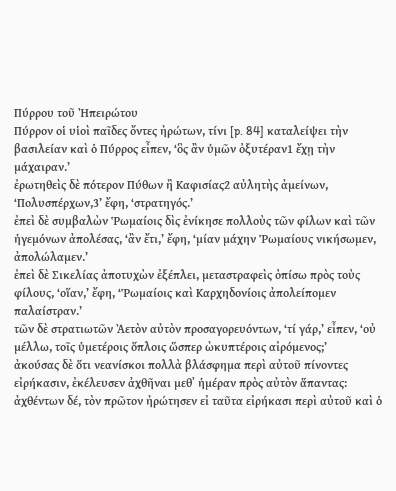Πύρρου τοῦ Ἠπειρώτου
Πύρρον οἱ υἱοὶ παῖδες ὄντες ἠρώτων, τίνι [p. 84] καταλείψει τὴν βασιλείαν καὶ ὁ Πύρρος εἶπεν, ‘ὃς ἂν ὑμῶν ὀξυτέραν1 ἔχῃ τὴν μάχαιραν.’
ἐρωτηθεὶς δὲ πότερον Πύθων ἢ Καφισίας2 αὐλητὴς ἀμείνων, ‘Πολυσπέρχων,3’ ἔφη, ‘στρατηγός.’
ἐπεὶ δὲ συμβαλὼν Ῥωμαίοις δὶς ἐνίκησε πολλοὺς τῶν φίλων καὶ τῶν ἡγεμόνων ἀπολέσας, ‘ἂν ἔτι,’ ἔφη, ‘μίαν μάχην Ῥωμαίους νικήσωμεν, ἀπολώλαμεν.’
ἐπεὶ δὲ Σικελίας ἀποτυχὼν ἐξέπλει, μεταστραφεὶς ὀπίσω πρὸς τοὺς φίλους, ‘οἵαν,’ ἔφη, ‘Ῥωμαίοις καὶ Καρχηδονίοις ἀπολείπομεν παλαίστραν.’
τῶν δὲ στρατιωτῶν Ἀετὸν αὐτὸν προσαγορευόντων, ‘τί γάρ,’ εἶπεν, ‘οὐ μέλλω, τοῖς ὑμετέροις ὅπλοις ὥσπερ ὠκυπτέροις αἰρόμενος;’
ἀκούσας δὲ ὅτι νεανίσκοι πολλὰ βλάσφημα περὶ αὐτοῦ πίνοντες εἰρήκασιν, ἐκέλευσεν ἀχθῆναι μεθ᾽ ἡμέραν πρὸς αὐτὸν ἅπαντας: ἀχθέντων δέ, τὸν πρῶτον ἠρώτησεν εἰ ταῦτα εἰρήκασι περὶ αὐτοῦ καὶ ὁ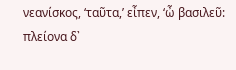νεανίσκος, ‘ταῦτα,’ εἶπεν, ‘ὦ βασιλεῦ: πλείονα δ᾽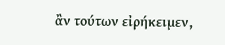ἂν τούτων εἰρήκειμεν,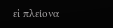εἰ πλείονα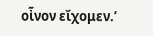οἶνον εἴχομεν.’